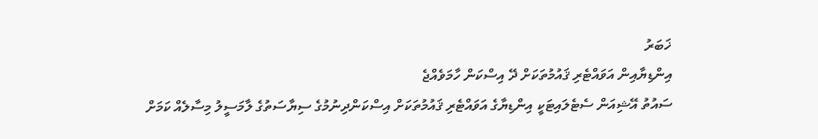ޚަބަރު
އިންޑިޔާއިން އަވައްޓެރި ޤައުމުތަކަށް ދޭ އިސްކަން ހާމަވެއްޖެ
ސައުތު އޭޝިއަން ސެޓެލައިޓަކީ އިންޑިޔާގެ އަވައްޓެރި ޤައުމުތަކަށް އިސްކަންދިނުމުގެ ސިޔާސަތުގެ ލާމަސީލު މިސާލެއް ކަމަށް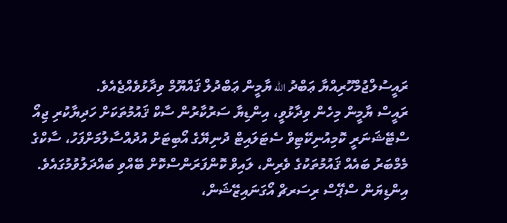ރައީސުލްޖުމްހޫރިއްޔާ ޢަބްދު الله ޔާމީން ޢަބްދުލް ޤައްޔޫމް ވިދާޅުވެއްޖެއެވެ.
ރައީސް ޔާމީން މިހެން ވިދާޅުވީ، އިންޑިޔާ ސަރުކާރުން ސާކް ޤައުމުތަކަށް ހަދިޔާކުރި ޖިއޯ ސްޓޭޝަނަރީ ކޮމިއުނިކޭޓިވް ސެޓަލައިޓް ދުނިޔޭގެ އޯބިޓަށް އުދުއްސާލުމަށްފަހު، ސާކްގެ މެމްބަރު ބައެއް ޤައުމުތަކުގެ ވެރިން، ލައިވް ކޮންފަރަންސްކޮށް ބޭއްވި ބައްދަލުވުމުގައެވެ.
އިންޑިޔަން ސްޕޭސް ރިސަރޗް އޯގަނައިޒޭޝަން،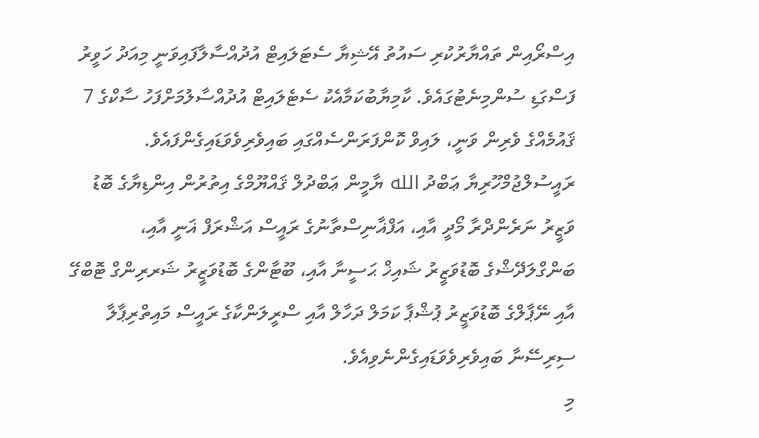އިސްރޯއިން ތައްޔާރުކުރި ސައުތު އޭޝިޔާ ސެޓަލައިޓް އުދުއްސާލާފައިވަނީ މިއަދު ހަވީރު ފަސްގަޑި ސުންމިނެޓުގައެވެ. ކާމިޔާބުކަމާއެކު ސެޓެލައިޓް އުދުއްސާލުމަށްފަހު ސާކްގެ 7 ޤައުމެއްގެ ވެރިން ވަނީ، ލައިވް ކޮންފަރަންސެއްގައި ބައިވެރިވެވަޑައިގެންފައެވެ. ރައީސުލްޖުމްހޫރިޔާ ޢަބްދު الله ޔާމީން ޢަބްދުލް ޤައްޔޫމްގެ އިތުރުން އިންޑިޔާގެ ބޮޑު ވަޒީރު ނަރެންދްރާ މޯދީ އާއި، އަފްޣާނިސްތާނުގެ ރައީސް އަޝްރަފް ޣަނީ އާއި، ބަންގްލަދޭޝްގެ ބޮޑުވަޒީރު ޝައިޚް ޙަސީނާ އާއި، ބޫޓާންގެ ބޮޑުވަޒީރު ޝަރރިންގް ޓޮބްގޭ އާއި ނޭޕާލްގެ ބޮޑުވަޒީރު ޕުޝްޕާ ކަމަލް ދަހާލް އާއި ސްރީލަންކާގެ ރައީސް މައިތްރިޕާލާ ސިރިސޭނާ ބައިވެރިވެވަޑައިގެންނެވިއެވެ.
މި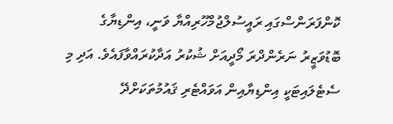ކޮންފަރަންސްގައި ރައީސުލްޖުމްހޫރިއްޔާ ވަނީ، އިންޑިޔާގެ ބޮޑުވަޒީރު ނަރެންދްރަ މޯދީއަށް ޝުކުރު އަދާކުރައްވާފައެވެ. އަދި މި ސެޓެލައިޓަކީ އިންޑިޔާއިން އަވައްޓެރި ޤައުމުތަކަށްދޭ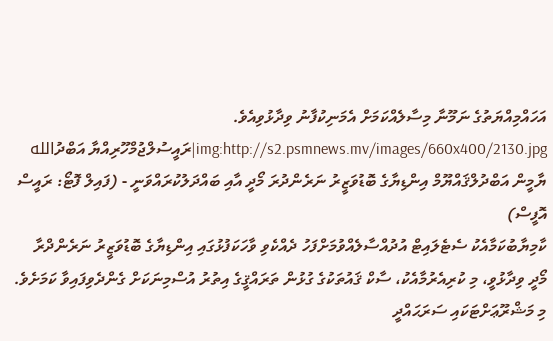އަހައްމިއްޔަތުގެ ނަމޫނާ މިސާލެއްކަމަށް އެމަނިކުފާނު ވިދާޅުވިއެވެ. img:http://s2.psmnews.mv/images/660x400/2130.jpg|ރައީސުލްޖުމްހޫރިއްޔާ އަބްދުالله ޔާމީން އަބްދުލްޤައްޔޫމް އިންޑިޔާގެ ބޮޑުވަޒީރު ނަރެންދުރަ މޯދީ އާއި ބައްދަލުކުރައްވަނީ - (ފައިލް ފޮޓޯ: ރައީސް އޮފީސް)
ކާމިޔާބުކަމާއެކު ސެޓެލައިޓް އުދުއްސާލެއްވުމަށްފަހު ދެއްކެވި ވާހަކަފުޅުގައި އިންޑިޔާގެ ބޮޑުވަޒީރު ނަރެންދްރާ މޯދީ ވިދާޅުވީ، މި ކުރިއެރުމާއެކު، ސާކް ޤައުތަކުގެ ގުޅުން ތަރައްޤީގެ އިތުރު އުސްމިނަކަށް ގެންދެވިފައިވާ ކަމަށެވެ. މި މަޝްރޫޢަށްޓަކައި ސަރަޙައްދީ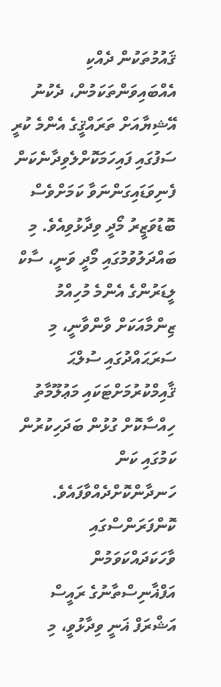ޤައުމުތަކުން ދެއްކި އެއްބައިވަންތަކަމުން، ދެކުނު އޭޝިޔާއަށް ތަރައްޤީގެ އެންމެ ކުރީ ސަފުގައި ފައިހަމަކޮށްލެވިދާނެކަން ފެނިވަޑައިގަންނަވާ ކަމަށްވެސް ބޮޑުވަޒީރު މޯދީ ވިދާޅުވިއެވެ. މި ބައްދަލުވުމުގައި މޯދީ ވަނީ، ސާކް ލީޑަރުންގެ އެންމެ މުހިއްމު ޒިންމާއަކަށް ވާންވާނީ، މި ސަރަޙައްދުގައި ސުލްޙަ ޤާއިމްކުރުމަށްޓަކައި މަޢުލޫމާތު ހިއްސާކޮށް ގުޅުން ބަދަހިކުރުން ކަމުގައި ކަން ހަނދާންކޮށްދެއްވާފައެވެ.
ކޮންފަރަންސްގައި ވާހަކަދައްކަވަމުން އަފްޣާނިސްތާނުގެ ރައީސް އަޝްރަފް ޣަނީ ވިދާޅުވީ، މި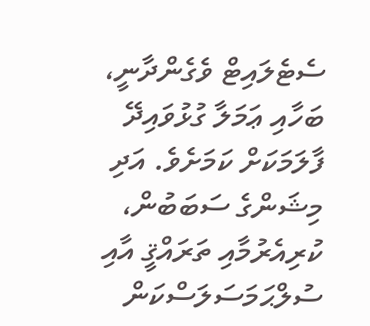ސެޓެލައިޓް ވެގެންދާނީ، ބަހާއި ޢަމަލާ ގުޅުވައިދޭ ފާލަމަކަށް ކަމަށެވެ. އަދި މިޝަންގެ ސަބަބުން، ކުރިއެރުމާއި ތަރައްޤީ އާއި ސުލްޙަމަސަލަސްކަން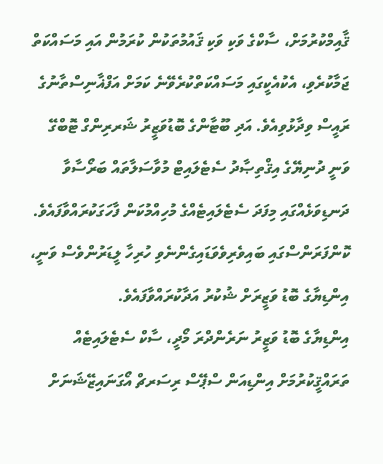ޤާއިމްކުރުމަށް، ސާކްގެ ވަކި ވަކި ޤައުމުތަކުން ކުރަމުން އައި މަސައްކަތް ޖަމާކުރެވި، އެކުއެކީގައި މަސައްކަތްކުރެވޭނެ ކަމަށް އަފްޣާނިސްތާނުގެ ރައީސް ވިދާޅުވިއެވެ. އަދި ބޫޓާންގެ ބޮޑުވަޒީރު ޝަރރިންގް ޓޮބްގޭ ވަނީ ދުނިޔޭގެ އިޤްތިޞާދު ސެޓެލައިޓް މުވާސަލާތައް ބަރޯސާވާ ދަނޑިވަޅެއްގައި މިފަދަ ސެޓެލައިޓެއްގެ މުހިއްމުކަން ފާހަގަކުރައްވާފައެވެ.
ކޮންފަރަންސްގައި ބައިވެރިވެވަޑައިގެންނެވި ހުރިހާ ލީޑަރުންވެސް ވަނީ، އިންޑިޔާގެ ބޮޑު ވަޒީރަށް ޝުކުރު އަދާކުރައްވާފައެވެ.
އިންޑިޔާގެ ބޮޑު ވަޒީރު ނަރެންދްރަ މޯދީ، ސާކް ސެޓެލައިޓެއް ތަރައްޤީކުރުމަށް އިންޑިއަން ސްޕޭސް ރިސަރޗް އޯގަނައިޒޭޝަނަށް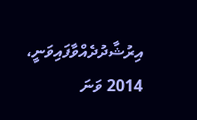އިރުޝާދުދެއްވާފައިވަނީ، 2014 ވަނަ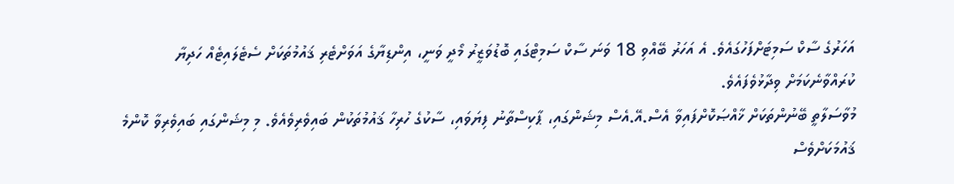އަހަރުގެ ސާކް ސަމިޓަށްފަހުގައެވެ. އެ އަހަރު ބޭއްވި 18 ވަނަ ސާކް ސަމިޓްގައި ބޮޑުވަޒީރު މޯދީ ވަނީ، އިންޑިޔާގެ އަވަށްޓެރި ޤައުމުތަކަށް ސެޓެލައިޓެއް ހަދިޔާ ކުރައްވާނެކަމަށް ވިދާޅުވެފައެވެ.
މުވާސަލާތީ ބޭނުންތަކަށް ޚާއްޞަކޮށްފައިވާ އެސް.އޭ.އެސް މިޝަންގައި، ޕާކިސްތާނު ފިޔަވައި، ސާކުގެ ހުރިހާ ޤައުމުތަކުން ބައިވެރިވެއެވެ. މި މިޝަންގައި ބައިވެރިވާ ކޮންމެ ޤައުމަކަށްވެސް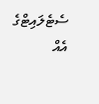ސެޓެލައިޓްގެ އެއް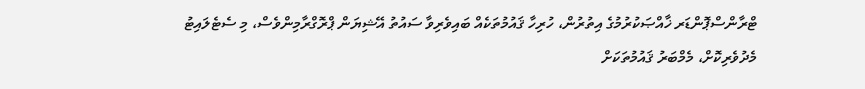ޓްރާންސްޕޮންޑަރ ޚާއްޞަކުރުމުގެ އިތުރުން، ހުރިހާ ޤައުމުތަކެއް ބައިވެރިވާ ސައުތު އޭޝިޔަން ޕްރޮގްރާމިންވެސް، މި ސެޓެލައިޓު މެދުވެރިކޮށް، މެމްބަރު ޤައުމުތަކަށް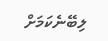ލިބޭނެކަމަށް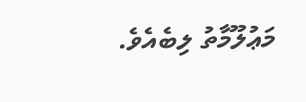މަޢުލޫމާތު ލިބެއެވެ.